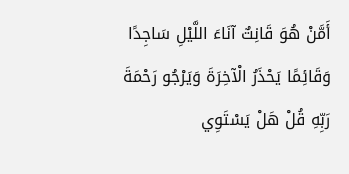أَمَّنْ هُوَ قَانِتٌ آنَاءَ اللَّيْلِ سَاجِدًا وَقَائِمًا يَحْذَرُ الْآخِرَةَ وَيَرْجُو رَحْمَةَ رَبِّهِ قُلْ هَلْ يَسْتَوِي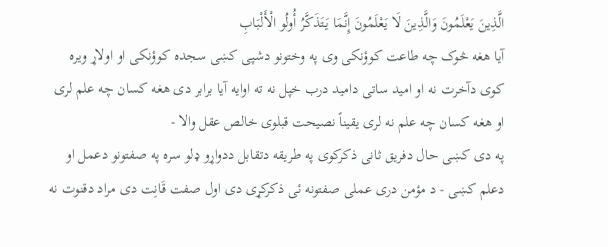الَّذِينَ يَعْلَمُونَ وَالَّذِينَ لَا يَعْلَمُونَ إِنَّمَا يَتَذَكَّرُ أُولُو الْأَلْبَابِ
آیا هغه څوک چه طاعت کوؤنکی وی په وختونو دشپی کښی سجده کوؤنکی او اولاړ ویره کوی دآخرت نه او امید ساتی دامید درب خپل نه ته اوایه آیا برابر دی هغه کسان چه علم لری او هغه کسان چه علم نه لری یقیناً نصیحت قبلوی خالص عقل والا -
په دی کښی حال دفریق ثانی ذکرکوی په طریقه دتقابل ددواړو ډلو سره په صفتونو دعمل او دعلم کښی - د مؤمن دری عملی صفتونه ئی ذکرکړی دی اول صفت قَانِت دی مراد دقنوت نه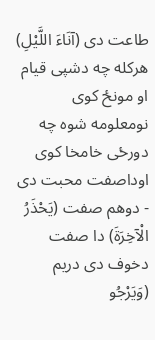طاعت دی (آنَاءَ اللَّيْلِ) هرکله چه دشپی قیام او مونځ کوی نومعلومه شوه چه دورځی خامخا کوی اوداصفت محبت دی - دوهم صفت (يَحْذَرُ الْآخِرَةَ) دا صفت دخوف دی دریم (وَيَرْجُو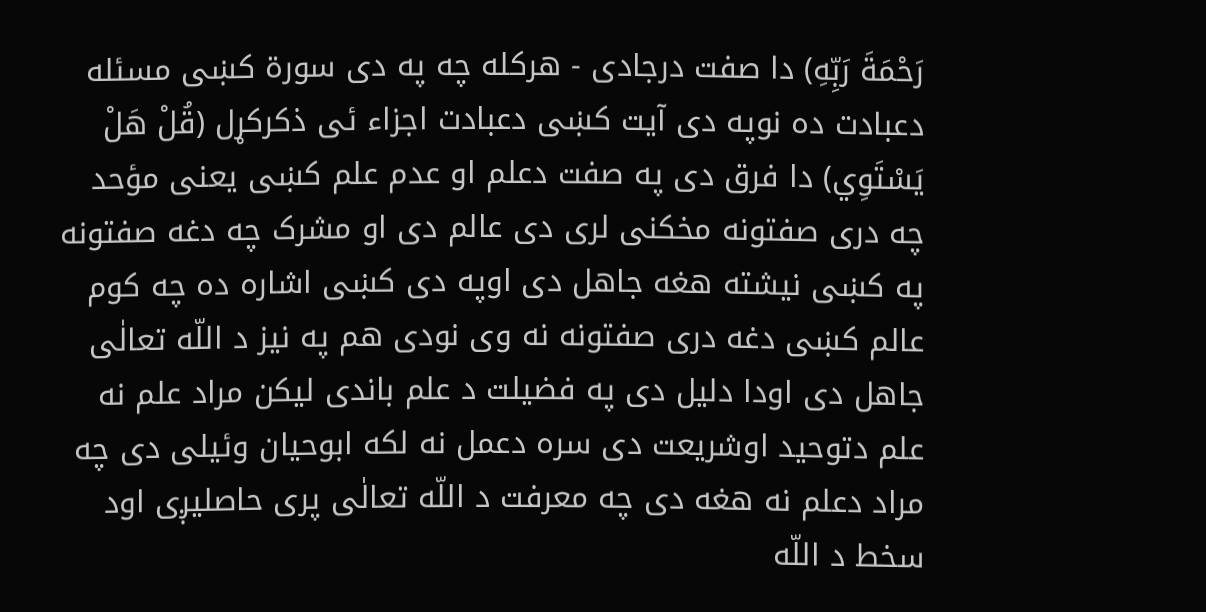رَحْمَةَ رَبِّهِ) دا صفت درجادی - هرکله چه په دی سورة کښی مسئله دعبادت ده نوپه دی آیت کښی دعبادت اجزاء ئی ذکرکړل (قُلْ هَلْ يَسْتَوِي) دا فرق دی په صفت دعلم او عدم علم کښی یعنی مؤحد چه دری صفتونه مخکنی لری دی عالم دی او مشرک چه دغه صفتونه په کښی نیشته هغه جاهل دی اوپه دی کښی اشاره ده چه کوم عالم کښی دغه دری صفتونه نه وی نودی هم په نیز د اللّه تعالٰی جاهل دی اودا دلیل دی په فضیلت د علم باندی لیکن مراد علم نه علم دتوحید اوشریعت دی سره دعمل نه لکه ابوحیان وئیلی دی چه مراد دعلم نه هغه دی چه معرفت د اللّه تعالٰی پری حاصلیږی اود سخط د اللّه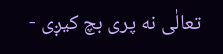تعالٰی نه پری بچ کیږی -